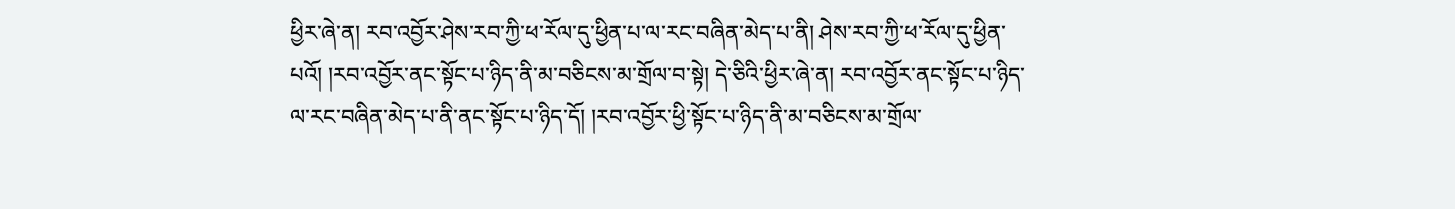ཕྱིར་ཞེ་ན། རབ་འབྱོར་ཤེས་རབ་ཀྱི་ཕ་རོལ་དུ་ཕྱིན་པ་ལ་རང་བཞིན་མེད་པ་ནི། ཤེས་རབ་ཀྱི་ཕ་རོལ་དུ་ཕྱིན་པའོ། །རབ་འབྱོར་ནང་སྟོང་པ་ཉིད་ནི་མ་བཅིངས་མ་གྲོལ་བ་སྟེ། དེ་ཅིའི་ཕྱིར་ཞེ་ན། རབ་འབྱོར་ནང་སྟོང་པ་ཉིད་ལ་རང་བཞིན་མེད་པ་ནི་ནང་སྟོང་པ་ཉིད་དོ། །རབ་འབྱོར་ཕྱི་སྟོང་པ་ཉིད་ནི་མ་བཅིངས་མ་གྲོལ་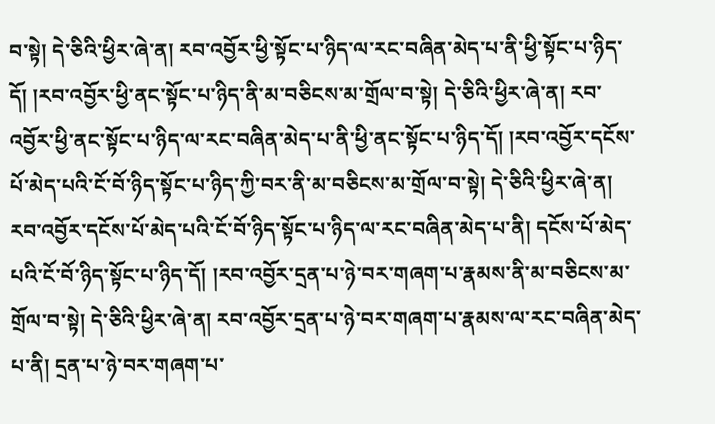བ་སྟེ། དེ་ཅིའི་ཕྱིར་ཞེ་ན། རབ་འབྱོར་ཕྱི་སྟོང་པ་ཉིད་ལ་རང་བཞིན་མེད་པ་ནི་ཕྱི་སྟོང་པ་ཉིད་དོ། །རབ་འབྱོར་ཕྱི་ནང་སྟོང་པ་ཉིད་ནི་མ་བཅིངས་མ་གྲོལ་བ་སྟེ། དེ་ཅིའི་ཕྱིར་ཞེ་ན། རབ་འབྱོར་ཕྱི་ནང་སྟོང་པ་ཉིད་ལ་རང་བཞིན་མེད་པ་ནི་ཕྱི་ནང་སྟོང་པ་ཉིད་དོ། །རབ་འབྱོར་དངོས་པོ་མེད་པའི་ངོ་བོ་ཉིད་སྟོང་པ་ཉིད་ཀྱི་བར་ནི་མ་བཅིངས་མ་གྲོལ་བ་སྟེ། དེ་ཅིའི་ཕྱིར་ཞེ་ན། རབ་འབྱོར་དངོས་པོ་མེད་པའི་ངོ་བོ་ཉིད་སྟོང་པ་ཉིད་ལ་རང་བཞིན་མེད་པ་ནི། དངོས་པོ་མེད་པའི་ངོ་བོ་ཉིད་སྟོང་པ་ཉིད་དོ། །རབ་འབྱོར་དྲན་པ་ཉེ་བར་གཞག་པ་རྣམས་ནི་མ་བཅིངས་མ་གྲོལ་བ་སྟེ། དེ་ཅིའི་ཕྱིར་ཞེ་ན། རབ་འབྱོར་དྲན་པ་ཉེ་བར་གཞག་པ་རྣམས་ལ་རང་བཞིན་མེད་པ་ནི། དྲན་པ་ཉེ་བར་གཞག་པ་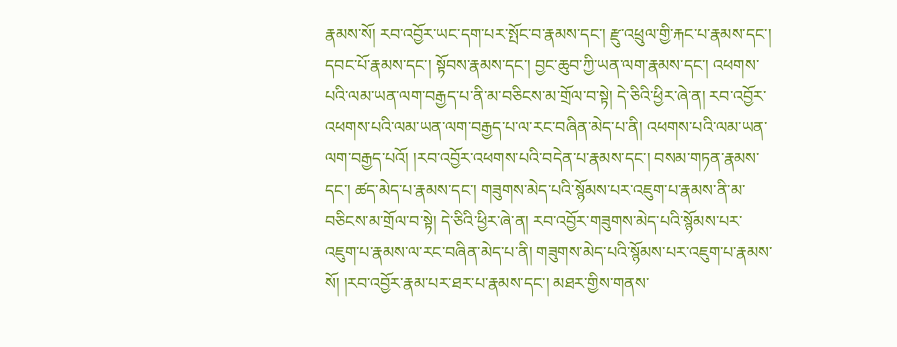རྣམས་སོ། རབ་འབྱོར་ཡང་དག་པར་སྤོང་བ་རྣམས་དང་། རྫུ་འཕྲུལ་གྱི་རྐང་པ་རྣམས་དང་། དབང་པོ་རྣམས་དང་། སྟོབས་རྣམས་དང་། བྱང་ཆུབ་ཀྱི་ཡན་ལག་རྣམས་དང་། འཕགས་པའི་ལམ་ཡན་ལག་བརྒྱད་པ་ནི་མ་བཅིངས་མ་གྲོལ་བ་སྟེ། དེ་ཅིའི་ཕྱིར་ཞེ་ན། རབ་འབྱོར་འཕགས་པའི་ལམ་ཡན་ལག་བརྒྱད་པ་ལ་རང་བཞིན་མེད་པ་ནི། འཕགས་པའི་ལམ་ཡན་ལག་བརྒྱད་པའོ། །རབ་འབྱོར་འཕགས་པའི་བདེན་པ་རྣམས་དང་། བསམ་གཏན་རྣམས་དང་། ཚད་མེད་པ་རྣམས་དང་། གཟུགས་མེད་པའི་སྙོམས་པར་འཇུག་པ་རྣམས་ནི་མ་བཅིངས་མ་གྲོལ་བ་སྟེ། དེ་ཅིའི་ཕྱིར་ཞེ་ན། རབ་འབྱོར་གཟུགས་མེད་པའི་སྙོམས་པར་འཇུག་པ་རྣམས་ལ་རང་བཞིན་མེད་པ་ནི། གཟུགས་མེད་པའི་སྙོམས་པར་འཇུག་པ་རྣམས་སོ། །རབ་འབྱོར་རྣམ་པར་ཐར་པ་རྣམས་དང་། མཐར་གྱིས་གནས་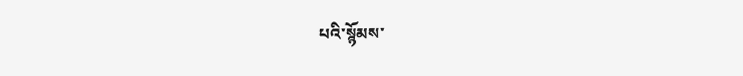པའི་སྙོམས་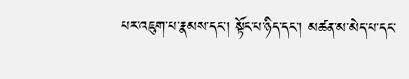པར་འཇུག་པ་རྣམས་དང་། སྟོང་པ་ཉིད་དང་། མཚན་མ་མེད་པ་དང་